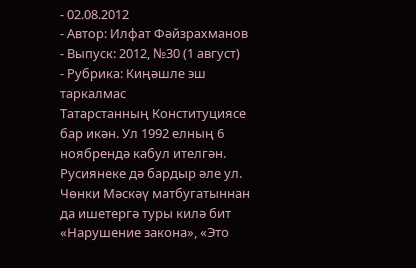- 02.08.2012
- Автор: Илфат Фәйзрахманов
- Выпуск: 2012, №30 (1 август)
- Рубрика: Киңәшле эш таркалмас
Татарстанның Конституциясе бар икән. Ул 1992 елның 6 ноябрендә кабул ителгән. Русиянеке дә бардыр әле ул. Чөнки Мәскәү матбугатыннан да ишетергә туры килә бит «Нарушение закона», «Это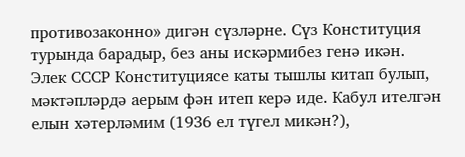противозаконно» дигән сүзләрне. Сүз Конституция турында барадыр, без аны искәрмибез генә икән.
Элек СССР Конституциясе каты тышлы китап булып, мәктәпләрдә аерым фән итеп керә иде. Кабул ителгән елын хәтерләмим (1936 ел түгел микән?),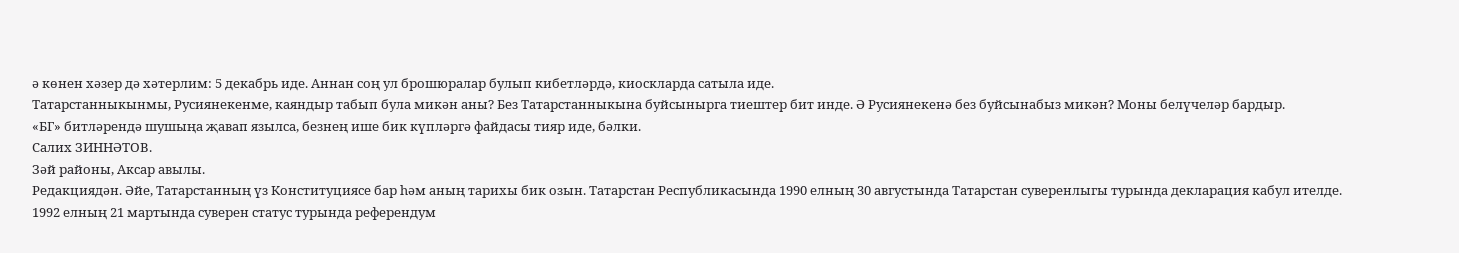ә көнен хәзер дә хәтерлим: 5 декабрь иде. Аннан соң ул брошюралар булып кибетләрдә, киоскларда сатыла иде.
Татарстанныкынмы, Русиянекенме, каяндыр табып була микән аны? Без Татарстанныкына буйсынырга тиештер бит инде. Ә Русиянекенә без буйсынабыз микән? Моны белүчеләр бардыр.
«БГ» битләрендә шушыңа җавап язылса, безнең ише бик күпләргә файдасы тияр иде, бәлки.
Салих ЗИННӘТОВ.
Зәй районы, Аксар авылы.
Редакциядән. Әйе, Татарстанның үз Конституциясе бар һәм аның тарихы бик озын. Татарстан Республикасында 1990 елның 30 августында Татарстан суверенлыгы турында декларация кабул ителде. 1992 елның 21 мартында суверен статус турында референдум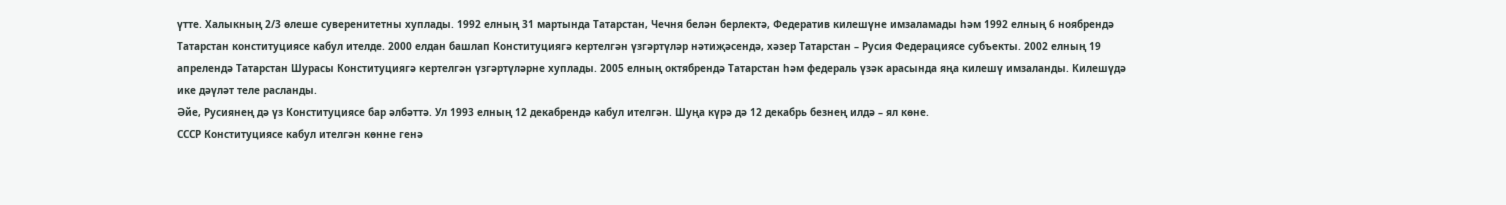үтте. Халыкның 2/3 өлеше суверенитетны хуплады. 1992 елның 31 мартында Татарстан, Чечня белән берлектә, Федератив килешүне имзаламады һәм 1992 елның 6 ноябрендә Татарстан конституциясе кабул ителде. 2000 елдан башлап Конституциягә кертелгән үзгәртүләр нәтиҗәсендә, хәзер Татарстан – Русия Федерациясе субъекты. 2002 елның 19 апрелендә Татарстан Шурасы Конституциягә кертелгән үзгәртүләрне хуплады. 2005 елның октябрендә Татарстан һәм федераль үзәк арасында яңа килешү имзаланды. Килешүдә ике дәүләт теле расланды.
Әйе, Русиянең дә үз Конституциясе бар әлбәттә. Ул 1993 елның 12 декабрендә кабул ителгән. Шуңа күрә дә 12 декабрь безнең илдә – ял көне.
СССР Конституциясе кабул ителгән көнне генә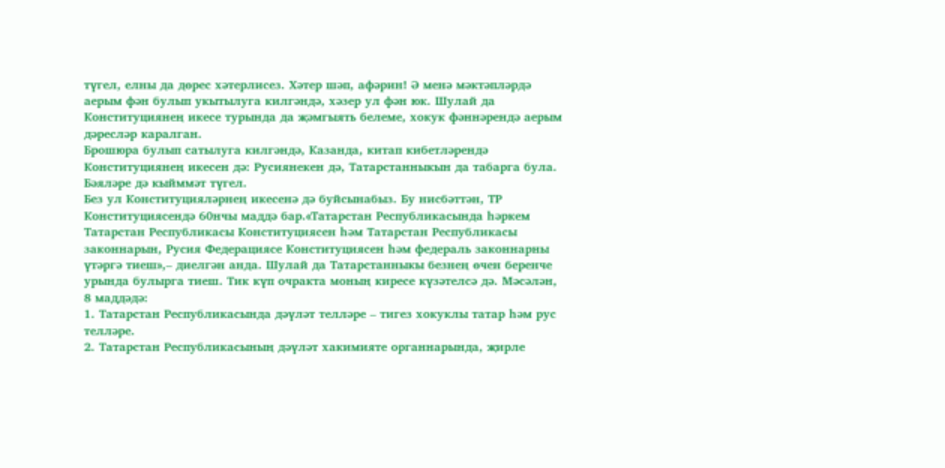түгел, елны да дөрес хәтерлисез. Хәтер шәп, афәрин! Ә менә мәктәпләрдә аерым фән булып укытылуга килгәндә, хәзер ул фән юк. Шулай да Конституциянең икесе турында да җәмгыять белеме, хокук фәннәрендә аерым дәресләр каралган.
Брошюра булып сатылуга килгәндә, Казанда, китап кибетләрендә Конституциянең икесен дә: Русиянекен дә, Татарстанныкын да табарга була. Бәяләре дә кыйммәт түгел.
Без ул Конституцияләрнең икесенә дә буйсынабыз. Бу нисбәттән, ТР Конституциясендә 60нчы маддә бар.«Татарстан Республикасында һәркем Татарстан Республикасы Конституциясен һәм Татарстан Республикасы законнарын, Русия Федерациясе Конституциясен һәм федераль законнарны үтәргә тиеш»,– диелгән анда. Шулай да Татарстанныкы безнең өчен беренче урында булырга тиеш. Тик күп очракта моның киресе күзәтелсә дә. Мәсәлән, 8 маддәдә:
1. Татарстан Республикасында дәүләт телләре – тигез хокуклы татар һәм рус телләре.
2. Татарстан Республикасының дәүләт хакимияте органнарында, җирле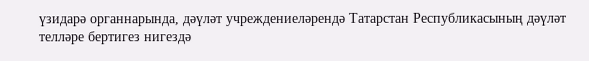үзидарә органнарында, дәүләт учреждениеләрендә Татарстан Республикасының дәүләт телләре бертигез нигездә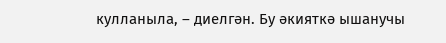кулланыла, – диелгән. Бу әкияткә ышанучы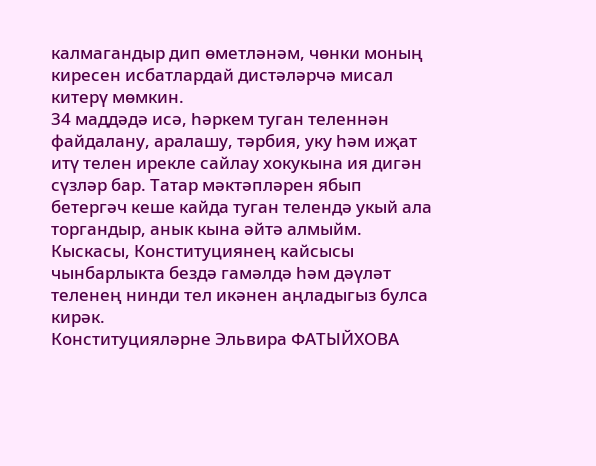калмагандыр дип өметләнәм, чөнки моның киресен исбатлардай дистәләрчә мисал китерү мөмкин.
34 маддәдә исә, һәркем туган теленнән файдалану, аралашу, тәрбия, уку һәм иҗат итү телен ирекле сайлау хокукына ия дигән сүзләр бар. Татар мәктәпләрен ябып бетергәч кеше кайда туган телендә укый ала торгандыр, анык кына әйтә алмыйм.
Кыскасы, Конституциянең кайсысы чынбарлыкта бездә гамәлдә һәм дәүләт теленең нинди тел икәнен аңладыгыз булса кирәк.
Конституцияләрне Эльвира ФАТЫЙХОВА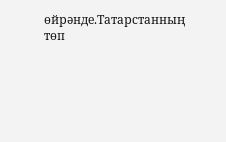өйрәнде.Татарстанның төп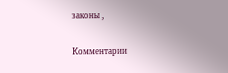законы ,

Комментарии